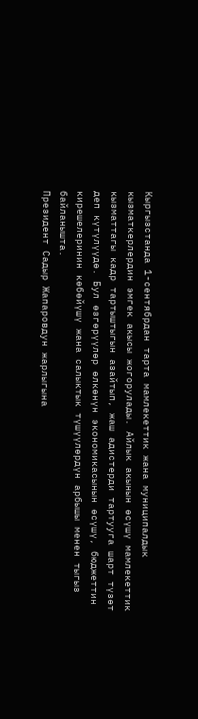Кыргызстанда 1-сентябрдан тарта мамлекеттик жана муниципалдык кызматкерлердин эмгек акысы жогорулады. Айлык акынын өсүшү мамлекеттик кызматтагы кадр тартыштыгын азайтып, жаш адистерди тартууга шарт түзөт деп күтүлүүдө. Бул өзгөрүүлөр өлкөнүн экономикасынын өсүшү, бюджеттин кирешелеринин көбөйүшү жана салыктык түшүүлөрдүн арбышы менен тыгыз байланышта.
Президент Садыр Жапаровдун жарлыгына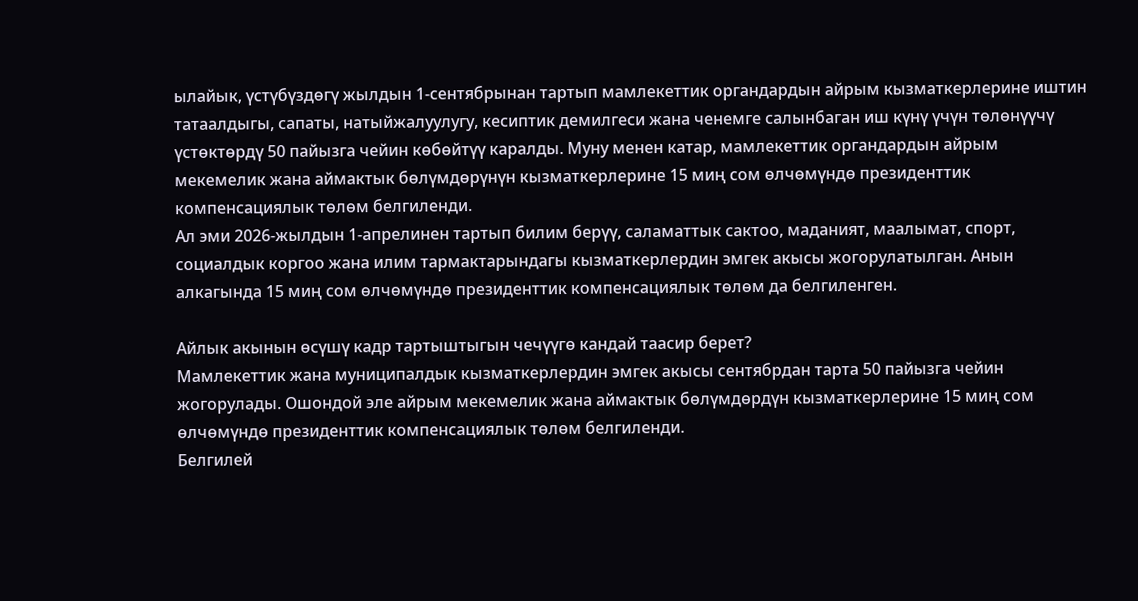ылайык, үстүбүздөгү жылдын 1-сентябрынан тартып мамлекеттик органдардын айрым кызматкерлерине иштин татаалдыгы, сапаты, натыйжалуулугу, кесиптик демилгеси жана ченемге салынбаган иш күнү үчүн төлөнүүчү үстөктөрдү 50 пайызга чейин көбөйтүү каралды. Муну менен катар, мамлекеттик органдардын айрым мекемелик жана аймактык бөлүмдөрүнүн кызматкерлерине 15 миң сом өлчөмүндө президенттик компенсациялык төлөм белгиленди.
Ал эми 2026-жылдын 1-апрелинен тартып билим берүү, саламаттык сактоо, маданият, маалымат, спорт, социалдык коргоо жана илим тармактарындагы кызматкерлердин эмгек акысы жогорулатылган. Анын алкагында 15 миң сом өлчөмүндө президенттик компенсациялык төлөм да белгиленген.

Айлык акынын өсүшү кадр тартыштыгын чечүүгө кандай таасир берет?
Мамлекеттик жана муниципалдык кызматкерлердин эмгек акысы сентябрдан тарта 50 пайызга чейин жогорулады. Ошондой эле айрым мекемелик жана аймактык бөлүмдөрдүн кызматкерлерине 15 миң сом өлчөмүндө президенттик компенсациялык төлөм белгиленди.
Белгилей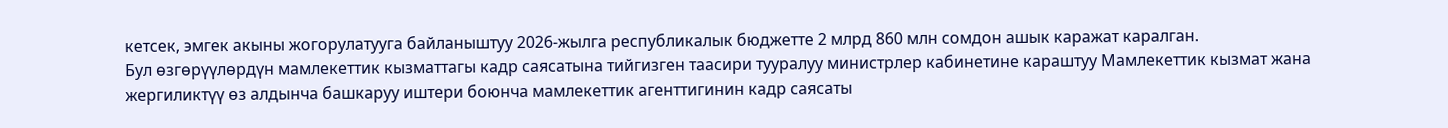кетсек, эмгек акыны жогорулатууга байланыштуу 2026-жылга республикалык бюджетте 2 млрд 860 млн сомдон ашык каражат каралган.
Бул өзгөрүүлөрдүн мамлекеттик кызматтагы кадр саясатына тийгизген таасири тууралуу министрлер кабинетине караштуу Мамлекеттик кызмат жана жергиликтүү өз алдынча башкаруу иштери боюнча мамлекеттик агенттигинин кадр саясаты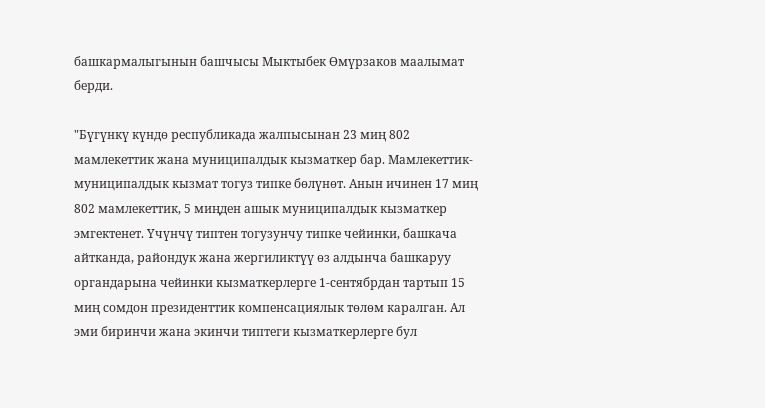башкармалыгынын башчысы Мыктыбек Өмүрзаков маалымат берди.

"Бүгүнкү күндө республикада жалпысынан 23 миң 802 мамлекеттик жана муниципалдык кызматкер бар. Мамлекеттик-муниципалдык кызмат тогуз типке бөлүнөт. Анын ичинен 17 миң 802 мамлекеттик, 5 миңден ашык муниципалдык кызматкер эмгектенет. Үчүнчү типтен тогузунчу типке чейинки, башкача айтканда, райондук жана жергиликтүү өз алдынча башкаруу органдарына чейинки кызматкерлерге 1-сентябрдан тартып 15 миң сомдон президенттик компенсациялык төлөм каралган. Ал эми биринчи жана экинчи типтеги кызматкерлерге бул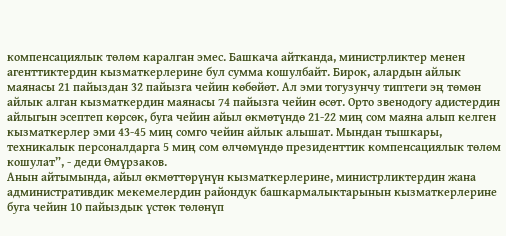компенсациялык төлөм каралган эмес. Башкача айтканда, министрликтер менен агенттиктердин кызматкерлерине бул сумма кошулбайт. Бирок, алардын айлык маянасы 21 пайыздан 32 пайызга чейин көбөйөт. Ал эми тогузунчу типтеги эң төмөн айлык алган кызматкердин маянасы 74 пайызга чейин өсөт. Орто звенодогу адистердин айлыгын эсептеп көрсөк, буга чейин айыл өкмөтүндө 21-22 миң сом маяна алып келген кызматкерлер эми 43-45 миң сомго чейин айлык алышат. Мындан тышкары, техникалык персоналдарга 5 миң сом өлчөмүндө президенттик компенсациялык төлөм кошулат”, - деди Өмүрзаков.
Анын айтымында, айыл өкмөттөрүнүн кызматкерлерине, министрликтердин жана административдик мекемелердин райондук башкармалыктарынын кызматкерлерине буга чейин 10 пайыздык үстөк төлөнүп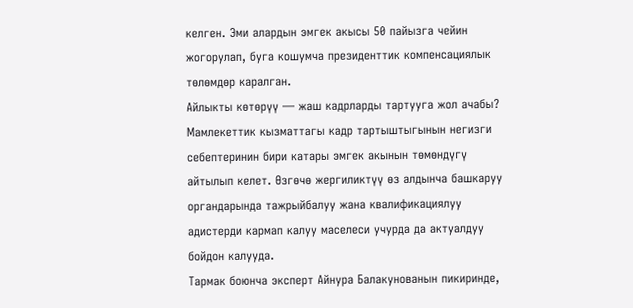келген. Эми алардын эмгек акысы 50 пайызга чейин жогорулап, буга кошумча президенттик компенсациялык төлөмдөр каралган.
Айлыкты көтөрүү — жаш кадрларды тартууга жол ачабы?
Мамлекеттик кызматтагы кадр тартыштыгынын негизги себептеринин бири катары эмгек акынын төмөндүгү айтылып келет. Өзгөчө жергиликтүү өз алдынча башкаруу органдарында тажрыйбалуу жана квалификациялуу адистерди кармап калуу маселеси учурда да актуалдуу бойдон калууда.
Тармак боюнча эксперт Айнура Балакунованын пикиринде,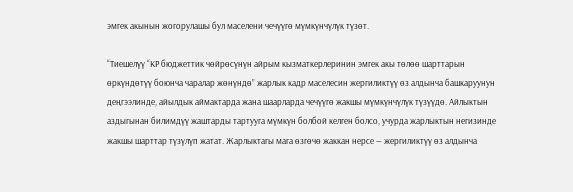эмгек акынын жогорулашы бул маселени чечүүгө мүмкүнчүлүк түзөт.

“Тиешелүү “КР бюджеттик чөйрөсүнүн айрым кызматкерлеринин эмгек акы төлөө шарттарын өркүндөтүү боюнча чаралар жөнүндө” жарлык кадр маселесин жергиликтүү өз алдынча башкаруунун деңгээлинде, айылдык аймактарда жана шаарларда чечүүгө жакшы мүмкүнчүлүк түзүүдө. Айлыктын аздыгынан билимдүү жаштарды тартууга мүмкүн болбой келген болсо, учурда жарлыктын негизинде жакшы шарттар түзүлүп жатат. Жарлыктагы мага өзгөчө жаккан нерсе — жергиликтүү өз алдынча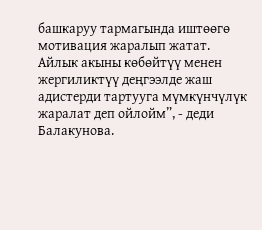башкаруу тармагында иштөөгө мотивация жаралып жатат. Айлык акыны көбөйтүү менен жергиликтүү деңгээлде жаш адистерди тартууга мүмкүнчүлүк жаралат деп ойлойм”, - деди Балакунова.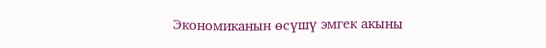Экономиканын өсүшү эмгек акыны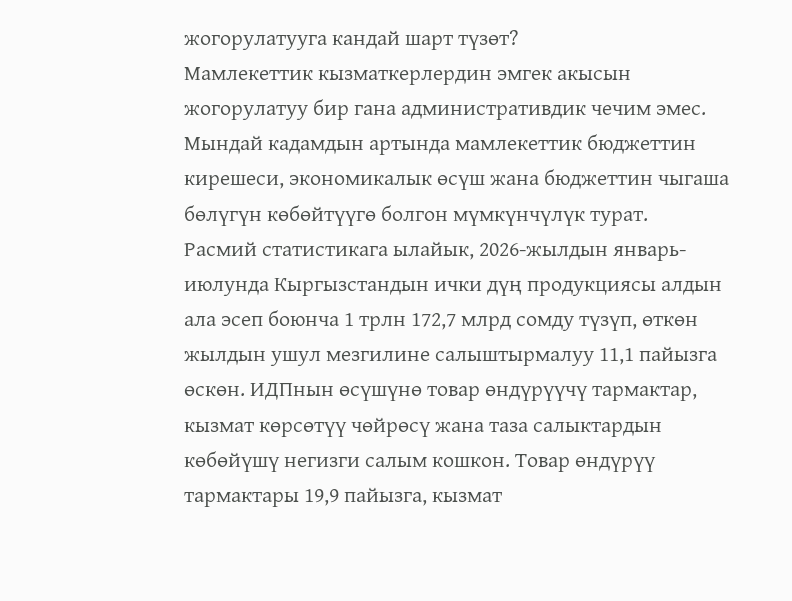жогорулатууга кандай шарт түзөт?
Мамлекеттик кызматкерлердин эмгек акысын жогорулатуу бир гана административдик чечим эмес. Мындай кадамдын артында мамлекеттик бюджеттин кирешеси, экономикалык өсүш жана бюджеттин чыгаша бөлүгүн көбөйтүүгө болгон мүмкүнчүлүк турат.
Расмий статистикага ылайык, 2026-жылдын январь-июлунда Кыргызстандын ички дүң продукциясы алдын ала эсеп боюнча 1 трлн 172,7 млрд сомду түзүп, өткөн жылдын ушул мезгилине салыштырмалуу 11,1 пайызга өскөн. ИДПнын өсүшүнө товар өндүрүүчү тармактар, кызмат көрсөтүү чөйрөсү жана таза салыктардын көбөйүшү негизги салым кошкон. Товар өндүрүү тармактары 19,9 пайызга, кызмат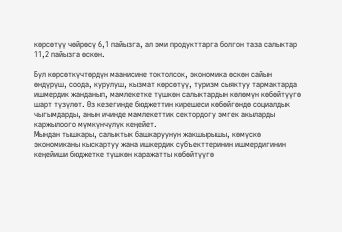көрсөтүү чөйрөсү 6,1 пайызга, ал эми продукттарга болгон таза салыктар 11,2 пайызга өскөн.

Бул көрсөткүчтөрдүн маанисине токтолсок, экономика өскөн сайын өндүрүш, соода, курулуш, кызмат көрсөтүү, туризм сыяктуу тармактарда ишмердик жанданып, мамлекетке түшкөн салыктардын көлөмүн көбөйтүүгө шарт түзүлөт. Өз кезегинде бюджеттин кирешеси көбөйгөндө социалдык чыгымдарды, анын ичинде мамлекеттик сектордогу эмгек акыларды каржылоого мүмкүнчүлүк кеңейет.
Мындан тышкары, салыктык башкаруунун жакшырышы, көмүскө экономиканы кыскартуу жана ишкердик субъекттеринин ишмердигинин кеңейиши бюджетке түшкөн каражатты көбөйтүүгө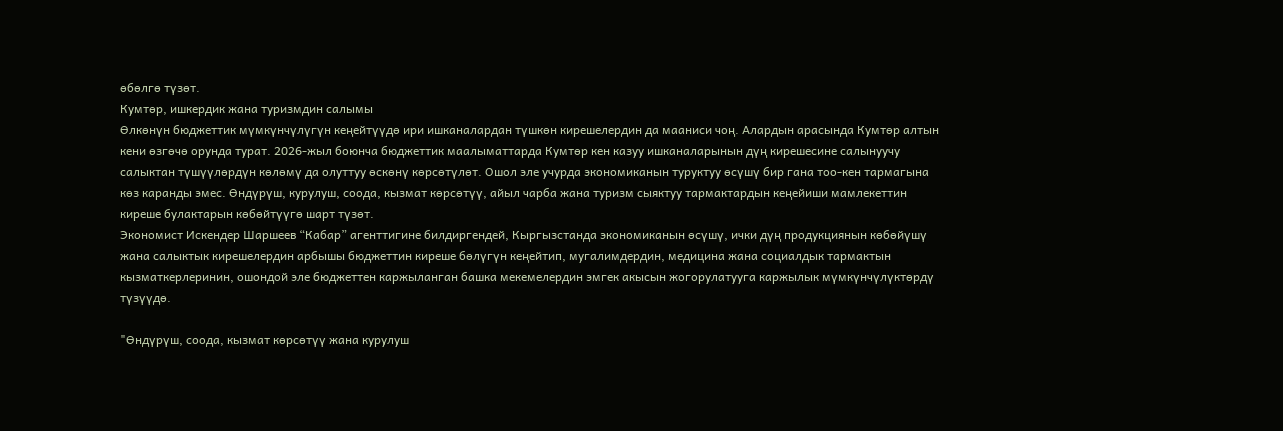өбөлгө түзөт.
Кумтөр, ишкердик жана туризмдин салымы
Өлкөнүн бюджеттик мүмкүнчүлүгүн кеңейтүүдө ири ишканалардан түшкөн кирешелердин да мааниси чоң. Алардын арасында Кумтөр алтын кени өзгөчө орунда турат. 2026-жыл боюнча бюджеттик маалыматтарда Кумтөр кен казуу ишканаларынын дүң кирешесине салынуучу салыктан түшүүлөрдүн көлөмү да олуттуу өскөнү көрсөтүлөт. Ошол эле учурда экономиканын туруктуу өсүшү бир гана тоо-кен тармагына көз каранды эмес. Өндүрүш, курулуш, соода, кызмат көрсөтүү, айыл чарба жана туризм сыяктуу тармактардын кеңейиши мамлекеттин киреше булактарын көбөйтүүгө шарт түзөт.
Экономист Искендер Шаршеев “Кабар” агенттигине билдиргендей, Кыргызстанда экономиканын өсүшү, ички дүң продукциянын көбөйүшү жана салыктык кирешелердин арбышы бюджеттин киреше бөлүгүн кеңейтип, мугалимдердин, медицина жана социалдык тармактын кызматкерлеринин, ошондой эле бюджеттен каржыланган башка мекемелердин эмгек акысын жогорулатууга каржылык мүмкүнчүлүктөрдү түзүүдө.

"Өндүрүш, соода, кызмат көрсөтүү жана курулуш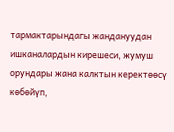тармактарындагы жандануудан ишканалардын кирешеси, жумуш орундары жана калктын керектөөсү көбөйүп,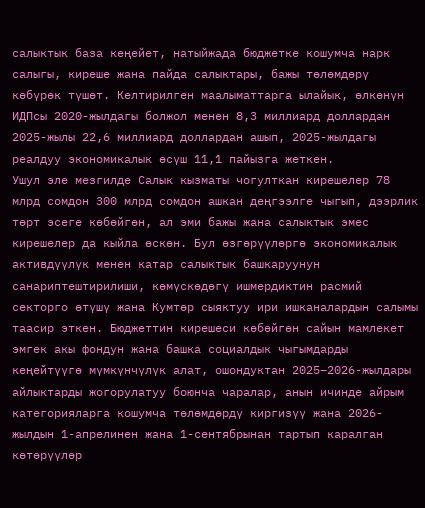салыктык база кеңейет, натыйжада бюджетке кошумча нарк салыгы, киреше жана пайда салыктары, бажы төлөмдөрү көбүрөк түшөт. Келтирилген маалыматтарга ылайык, өлкөнүн ИДПсы 2020-жылдагы болжол менен 8,3 миллиард доллардан 2025-жылы 22,6 миллиард доллардан ашып, 2025-жылдагы реалдуу экономикалык өсүш 11,1 пайызга жеткен.
Ушул эле мезгилде Салык кызматы чогулткан кирешелер 78 млрд сомдон 300 млрд сомдон ашкан деңгээлге чыгып, дээрлик төрт эсеге көбөйгөн, ал эми бажы жана салыктык эмес кирешелер да кыйла өскөн. Бул өзгөрүүлөргө экономикалык активдүүлүк менен катар салыктык башкаруунун санариптештирилиши, көмүскөдөгү ишмердиктин расмий секторго өтүшү жана Кумтөр сыяктуу ири ишканалардын салымы таасир эткен. Бюджеттин кирешеси көбөйгөн сайын мамлекет эмгек акы фондун жана башка социалдык чыгымдарды кеңейтүүгө мүмкүнчүлүк алат, ошондуктан 2025–2026-жылдары айлыктарды жогорулатуу боюнча чаралар, анын ичинде айрым категорияларга кошумча төлөмдөрдү киргизүү жана 2026-жылдын 1-апрелинен жана 1-сентябрынан тартып каралган көтөрүүлөр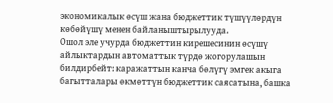экономикалык өсүш жана бюджеттик түшүүлөрдүн көбөйүшү менен байланыштырылууда.
Ошол эле учурда бюджеттин кирешесинин өсүшү айлыктардын автоматтык түрдө жогорулашын билдирбейт: каражаттын канча бөлүгү эмгек акыга багытталары өкмөттүн бюджеттик саясатына, башка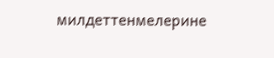милдеттенмелерине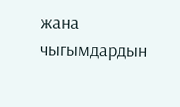жана чыгымдардын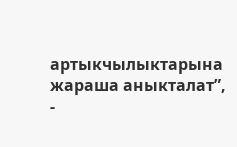артыкчылыктарына жараша аныкталат”, -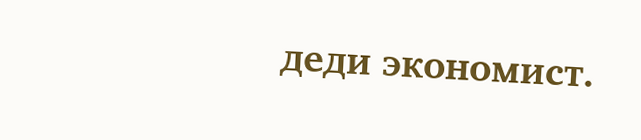деди экономист.